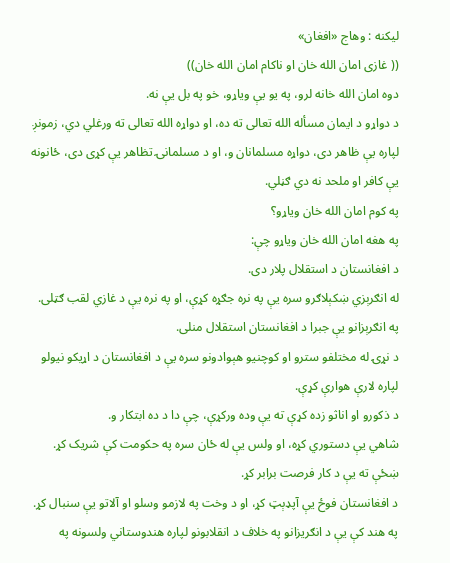ليکنه : وهاج «افغان»
(( غازی امان الله خان او ناکام امان الله خان))
دوه امان الله خانه لرو، په يو يې وياړو، خو په بل يې نه.
د دواړو د ايمان مسأله الله تعالی ته ده، او دواړه الله تعالی ته ورغلي دي، زمونږ لپاره يې ظاهر دی، دواړه مسلمانان و، او د مسلمانۍ تظاهر يې کړی دی، ځانونه يې کافر او ملحد نه دي ګڼلي.
په کوم امان الله خان وياړو؟
په هغه امان الله خان وياړو چې:
د افغانستان د استقلال پلار دی.
له انګرېزي ښکېلاګرو سره يې په نره جګړه کړې، او په نره يې د غازي لقب ګټلی.
په انګرېزانو يې جبرا د افغانستان استقلال منلی.
د نړۍ له مختلفو سترو او کوچنيو هېوادونو سره يې د افغانستان د اړيکو نيولو لپاره لارې هوارې کړې.
د ذکورو او اناثو زده کړې ته يې وده ورکړې، چې دا د ده ابتکار و.
شاهي يې دستوري کړه، او ولس يې له ځان سره په حکومت کې شريک کړ.
ښځې ته يې د کار فرصت برابر کړ.
د افغانستان فوځ يې آپډېټ کړ، او د وخت په لازمو وسلو او آلاتو يې سنبال کړ.
په هند کې يې د انګريزانو په خلاف د انقلابونو لپاره هندوستاني ولسونه په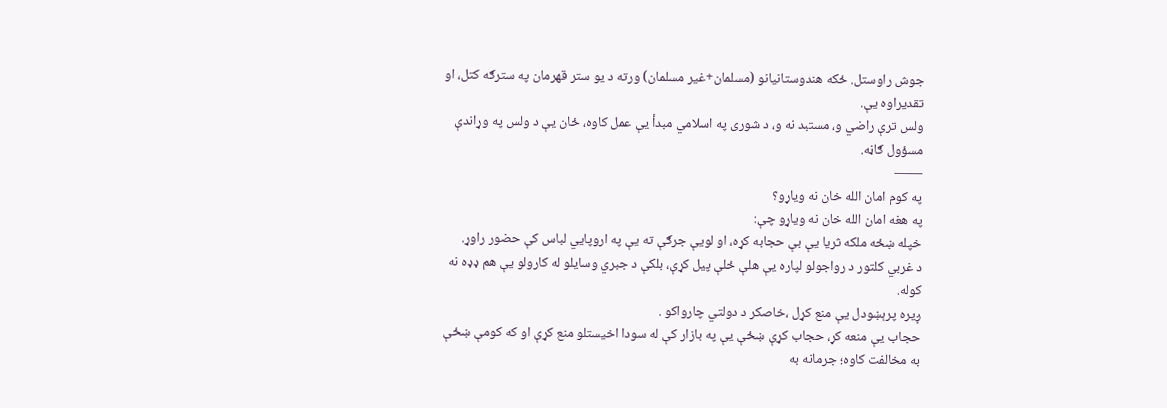جوش راوستل. ځکه هندوستانيانو (مسلمان+غير مسلمان) ورته د يو ستر قهرمان په سترګه کتل، او تقديراوه يې.
ولس ترې راضي و، مستبد نه و، د شوری په اسلامي مبدأ يې عمل کاوه، ځان يې د ولس په وړاندې مسؤول ګاڼه.
——
په کوم امان الله خان نه وياړو؟
په هغه امان الله خان نه وياړو چې:
خپله ښځه ملکه ثريا يې بې حجابه کړه، او لويې جرګې ته يې په اروپايي لباس کې حضور راوړ.
د غربي کلتور د رواجولو لپاره يې هلې ځلې پيل کړې، بلکې د جبري وسايلو له کارولو يې هم ډډه نه کوله.
ږيره پرېښودل يې منع کړل ،خاصکر د دولتي چارواکو .
حجاب يې منعه کړ، حجاب کړې ښځې يې په بازار کې له سودا اخيستلو منع کړې او که کومې ښځې به مخالفت کاوه؛ جرمانه به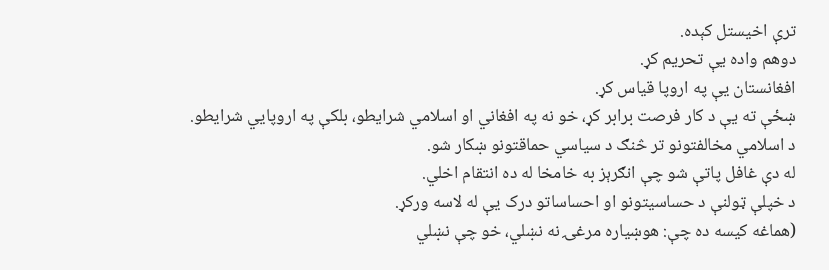ترې اخيستل کېده.
دوهم واده يې تحريم کړ.
افغانستان يې په اروپا قياس کړ.
ښځې ته يې د کار فرصت برابر کړ، خو نه په افغاني او اسلامي شرايطو، بلکې په اروپايي شرايطو.
د اسلامي مخالفتونو تر څنګ د سياسي حماقتونو ښکار شو.
له دې غافل پاتې شو چې انګرېز به خامخا له ده انتقام اخلي.
د خپلې ټولنې د حساسيتونو او احساساتو درک يې له لاسه ورکړ.
(هماغه کيسه ده چې: هوښياره مرغۍ نه نښلي، خو چې نښلي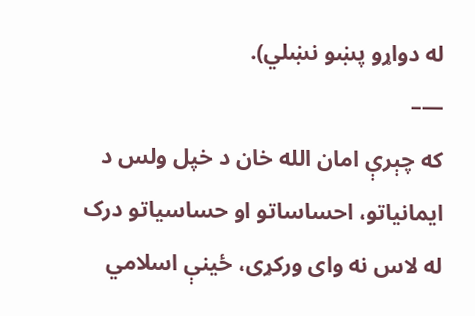له دواړو پښو نښلي).
—–
که چېرې امان الله خان د خپل ولس د ايمانياتو، احساساتو او حساسياتو درک له لاس نه وای ورکړی، ځينې اسلامي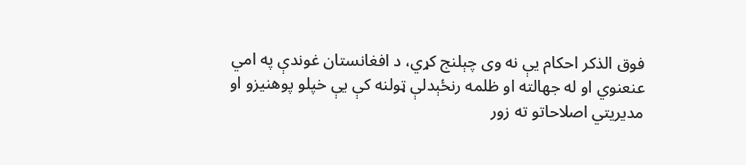فوق الذكر احکام يې نه وی چېلنج کړي، د افغانستان غوندې په امي عنعنوي او له جهالته او ظلمه رنځېدلې ټولنه کې يې خپلو پوهنيزو او مديريتي اصلاحاتو ته زور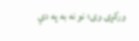ورکړی وی؛ نو نه به په دې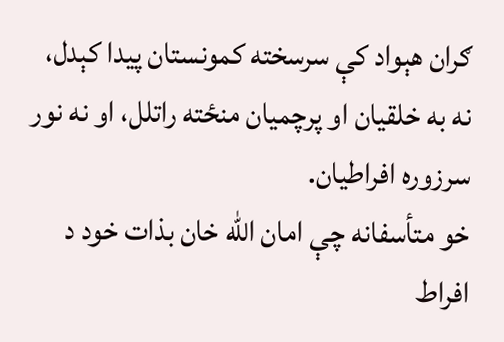ګران هېواد کې سرسخته کمونستان پيدا کېدل، نه به خلقيان او پرچميان منځته راتلل، او نه نور سرزوره افراطيان.
خو متأسفانه چې امان الله خان بذات خود د افراط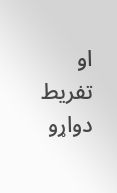او تفريط دواړو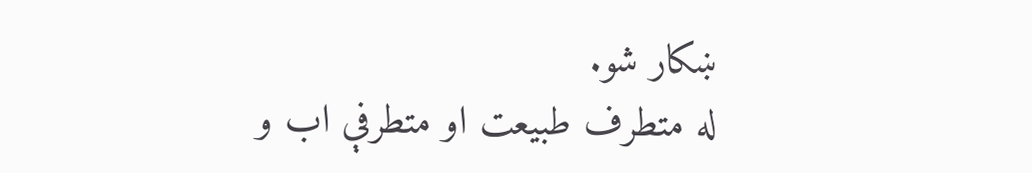ښکار شو.
له متطرف طبيعت او متطرفې اب و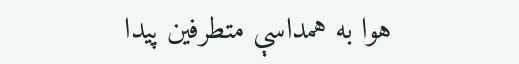هوا به همداسې متطرفين پيدا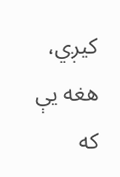کيږي، هغه يې که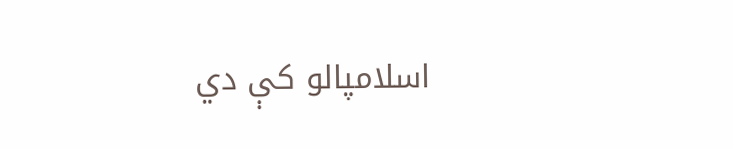اسلامپالو کې دي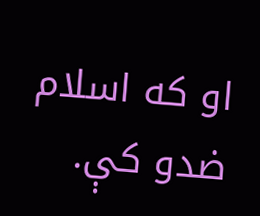او که اسلام ضدو کې.